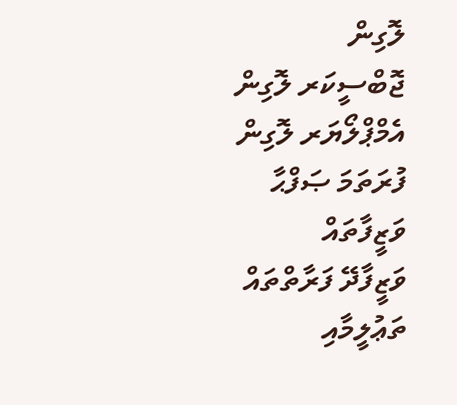ލޮގިން
ޖޮބްސީކަރ ލޮގިން
އެމްޕްލޯޔަރ ލޮގިން
ފުރަތަމަ ޞަފްޙާ
ވަޒީފާތައް
ވަޒީފާދޭ ފަރާތްތައް
ތަޢުލީމާއި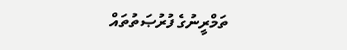ތަމްރީނުގެ ފުރުޞަތުތައް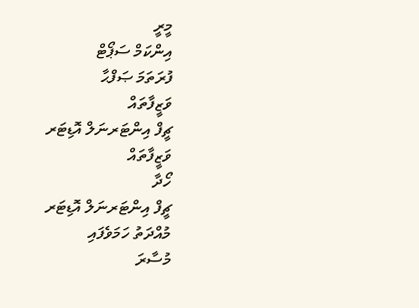މީރީ
އިންކަމް ސަޕޯޓް
ފުރަތަމަ ޞަފްޙާ
ވަޒީފާތައް
ޗީފް އިންޓަރނަލް އޮޑިޓަރ
ވަޒީފާތައް
ހޯދާ
ޗީފް އިންޓަރނަލް އޮޑިޓަރ
މުއްދަތު ހަމަވެފައި
މުސާރަ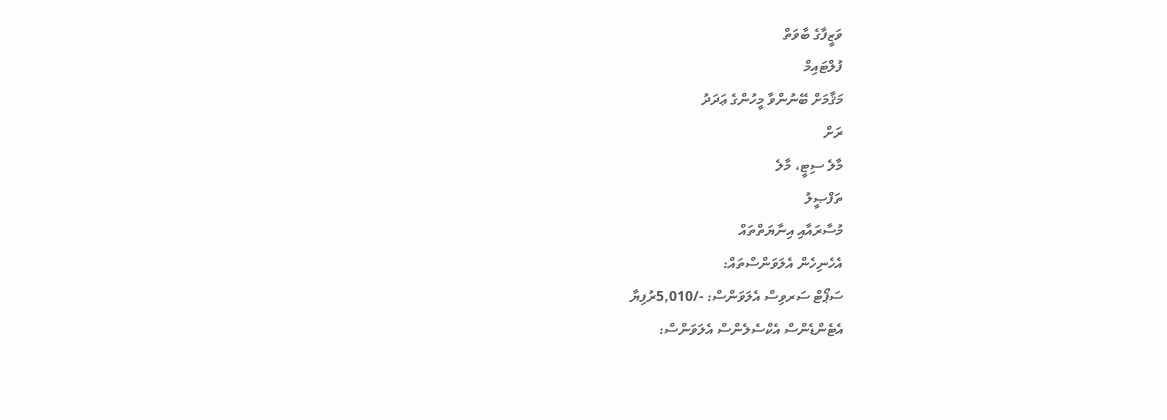ވަޒީފާގެ ބާވަތް
ފުލްޓައިމް
މަޤާމަށް ބޭނުންވާ މީހުންގެ ޢަދަދު
ރަށް
މާލެ ސިޓީ، މާލެ
ތަފްޞީލު
މުސާރައާއި އިނާޔަތްތައް
އެހެނިހެން އެލަވަންސްތައް:
ސަޕޯޓް ސަރވިސް އެލަވަންސް: -/5,010ރުފިޔާ
އެޓެންޑެންސް އެކްސެލެންސް އެލަވަންސް: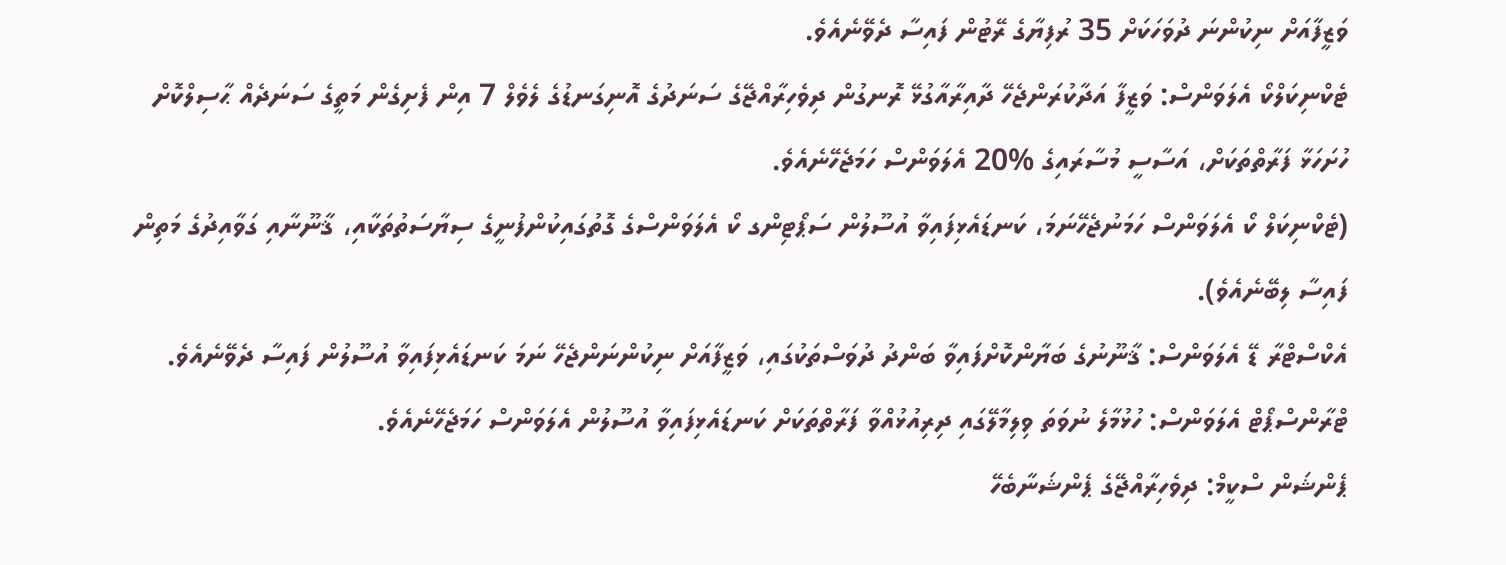ވަޒީފާއަށް ނިކުންނަ ދުވަހަކަށް 35 ރުފިޔާގެ ރޭޓުން ފައިސާ ދެވޭނެއެވެ.
ޓެކްނިކަލްކޯ އެލަވަންސް: ވަޒީފާ އަދާކުރަންޖެހޭ ދާއިރާއާގުޅޭ ރޮނގުން ދިވެހިރާއްޖޭގެ ސަނަދުގެ އޮނިގަނޑުގެ ލެވެލް 7 އިން ފެށިގެން މަތީގެ ސަނަދެއް ޙާސިލްކޮށް ހުށަހަޅާ ފަރާތްތަކަށް، އަސާސީ މުސާރައިގެ %20 އެލަވަންސް ހަމަޖެހޭނެއެވެ.
(ޓެކްނިކަލް ކޯ އެލަވަންސް ހަމަނުޖެހޭނަމަ، ކަނޑައެޅިފައިވާ އުސޫލުން ސަޕޯޓިންގ ކޯ އެލަވަންސްގެ ގޮތުގައިކުންފުނީގެ ސިޔާސަތުތަކާއި، ޤާނޫނާއި ގަވާއިދުގެ މަތިން ފައިސާ ލިބޭނެއެވެ).
އެކްސްޓްރާ ޑޭ އެލަވަންސް: ޤާނޫނުގެ ބަޔާންކޮށްފައިވާ ބަންދު ދުވަސްތަކުގައި، ވަޒީފާއަށް ނިކުންނަންޖެހޭ ނަމަ ކަނޑައެޅިފައިވާ އުސޫލުން ފައިސާ ދެވޭނެއެވެ.
ޓްރާންސްޕޯޓް އެލަވަންސް: ހުޅުމާލެ ނުވަތަ ވިލިމާލޭގައި ދިރިއުޅުއްވާ ފަރާތްތަކަށް ކަނޑައެޅިފައިވާ އުސޫލުން އެލަވަންސް ހަމަޖެހޭނެއެވެ.
ޕެންޝަން ސްކީމް: ދިވެހިރާއްޖޭގެ ޕެންޝަނާބެހޭ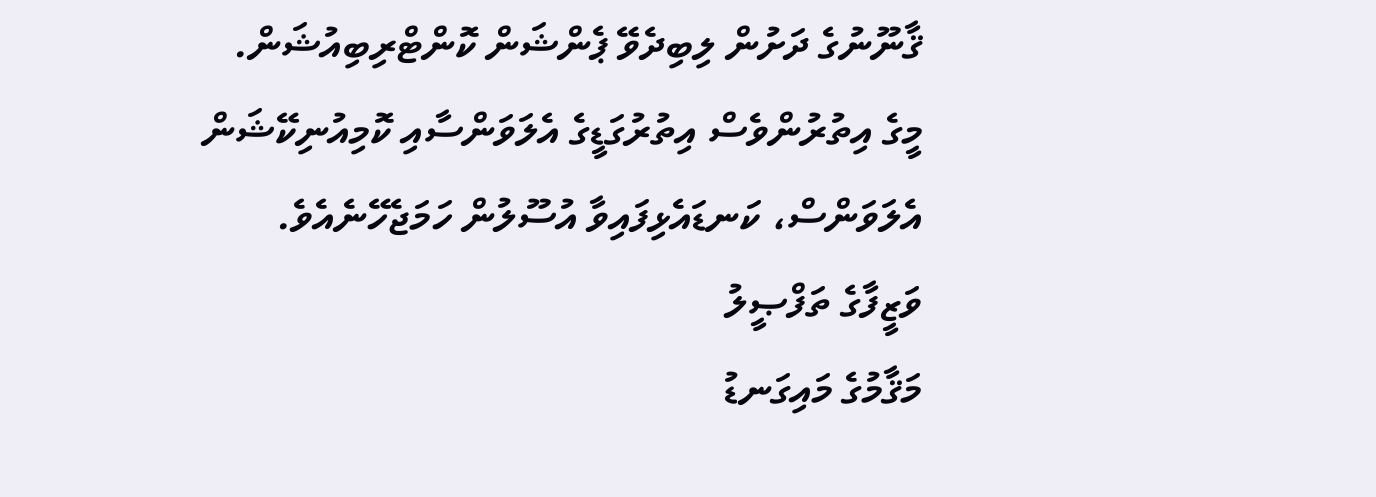ޤާނޫނުގެ ދަށުން ލިބިދެވޭ ޕެންޝަން ކޮންޓްރިބިއުޝަން.
މީގެ އިތުރުންވެސް އިތުރުގަޑީގެ އެލަވަންސާއި ކޮމިއުނިކޭޝަން އެލަވަންސް، ކަނޑައެޅިފައިވާ އުސޫލުން ހަމަޖެހޭނެއެވެ.
ވަޒީފާގެ ތަފްޞީލު
މަޤާމުގެ މައިގަނޑު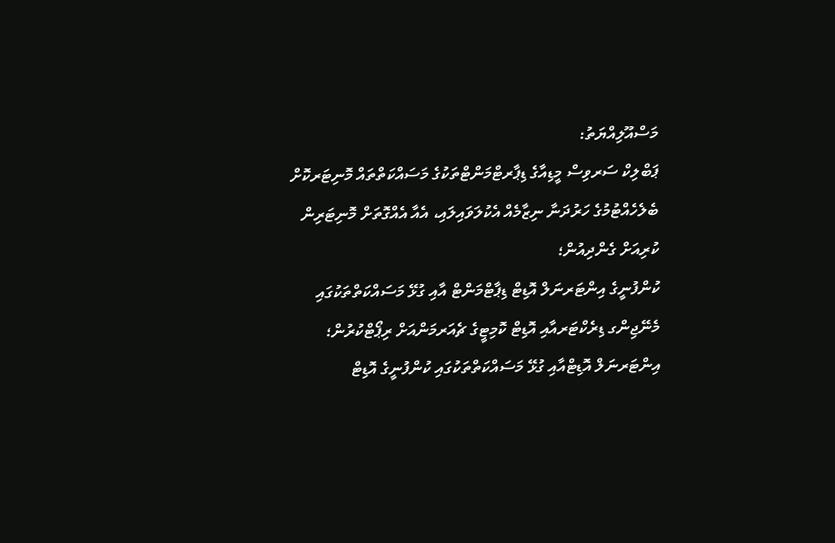މަސްއޫލިއްޔަތު:
ޕަބްލިކް ސަރވިސް މީޑިއާގެ ޑިޕާރޓްމަންޓްތަކުގެ މަސައްކަތްތައް މޮނިޓަރކޮށް ބެލެހެއްޓުމުގެ ހަރުދަނާ ނިޒާމެއް އެކުލަވައިލައި، އެއާ އެއްގޮތަށް މޮނިޓަރިން ކުރިއަށް ގެންދިއުން؛
ކުންފުނީގެ އިންޓަރނަލް އޮޑިޓް ޑިޕާޓްމަންޓް އާއި ގުޅޭ މަސައްކަތްތަކުގައި މެނޭޖިންގ ޑިރެކްޓަރއާއި އޮޑިޓް ކޮމިޓީގެ ޗެއަރމަންއަށް ރިޕޯޓްކުރުން؛
އިންޓަރނަލް އޮޑިޓްއާއި ގުޅޭ މަސައްކަތްތަކުގައި ކުންފުނީގެ އޮޑިޓް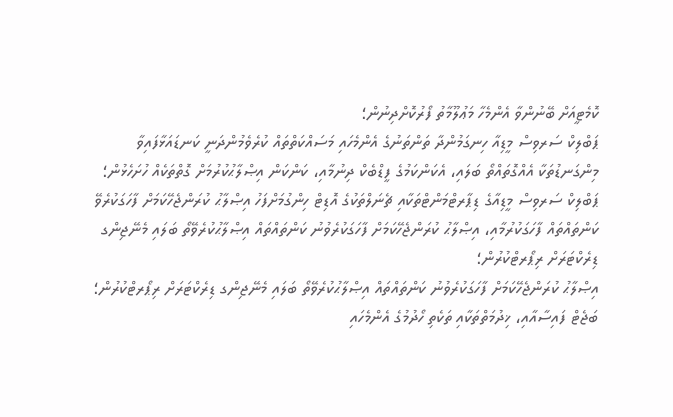ކޮމެޓީއަށް ބޭނުންވާ އެންމެހާ މަޢުލޫމާތު ފޯރުކޮށްދިނުން؛
ޕަބްލިކް ސަރވިސް މީޑިއާ ހިނގަމުންދާ ތަންތަނުގެ އެންމެހައި މަސައްކަތްތައް ކުރެވެމުންދަނީ ކަނޑައަޅާފައިވާ މިންގަނޑުތަކާ އެއްގޮތައްތޯ ބަލައި، އެކަންކަމުގެ ފީޑްބެކް ދިނުމާއި، ކަންކަން އިޞްލާޙުކުރުމަށް ގޮތްތަކެއް ހުށަހެޅުން؛
ޕަބްލިކް ސަރވިސް މީޑިއާގެ ޑިޕާރޓްމަންޓްތަކާއި ޗެނަލްތަކުގެ އޮޑިޓް ހިންގުމަށްފަހު އިޞްލާޙު ކުރަންޖެހޭކަމަށް ފާހަގަކުރެވޭ ކަންތައްތައް ފާހަގަކުރުމާއި، އިޞްލާޙު ކުރަންޖެހޭކަމަށް ފާހަގަކުރެވުނު ކަންތައްތައް އިޞްލާޙުކުރެވޭތޯ ބަލައި މެނޭޖިންގ ޑިރެކްޓަރަށް ރިޕޯރޓްކުރުން؛
އިޞްލާޙު ކުރަންޖެހޭކަމަށް ފާހަގަކުރެވުނު ކަންތައްތައް އިޞްލާޙުކުރެވޭތޯ ބަލައި މެނޭޖިންގ ޑިރެކްޓަރަށް ރިޕޯރޓްކުރުން؛
ބަޖެޓް ފައިސާއާއި، ޚިދުމަތްތަކާއި ތަކެތި ހޯދުމުގެ އެންމެހައި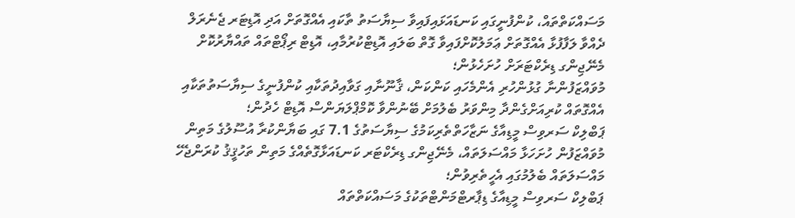މަސައްކަތްތައް، ކުންފުނީގައި ކަނޑައަޅައިފައިވާ ސިޔާސަތު ތާކައި އެއްގޮތަށް އަދި އޮޑިޓަރ ޖެނެރަލް ދެއްވާ ލަފާފުޅާ އެއްގޮތަށް ޢަމަލުކޮށްފައިވާ ގޮތް ބަލައި އޮޑިޓްކުރުމާއި، އޮޑިޓް ރިޕޯޓްތައް ތައްޔާރުކޮށް މެނޭޖިންގ ޑިރެކްޓަރަށް ހުށަހެޅުން؛
މުވައްޒަފުންނާ ގުޅުންހުރި އެންމެހައި ކަންކަން، ޤާނޫނާއި ގަވާއިދުތަކާއި ކުންފުނީގެ ސިޔާސަތުތަކާއި އެއްގޮތައް ކުރިއަށްގެންދާ މިންވަރު ބެލުމަށް ބޭނުންވާ ކޮމްޕްލަޔަންސް އޮޑިޓް ހެދުން؛
ޕަބްލިކް ސަރވިސް މީޑިއާގެ ނަޒާހަތްތެރިކަމުގެ ސިޔާސަތުގެ 7.1 ގައި ބަޔާންކުރާ އުސޫލުގެ މަތިން މުވައްޒަފުން ހުށަހަޅާ މައްސަލަތައް، މެނޭޖިންގ ޑިރެކްޓަރ ކަނޑައަޅާގޮތެއްގެ މަތިން ތަހުޤީޤު ކުރަންޖެހޭ މައްސަލަތައް ބެލުމުގައި އެހީތެރިވުން؛
ޕަބްލިކް ސަރވިސް މީޑިއާގެ ޑިޕާރޓްމަންޓްތަކުގެ މަސައްކަތްތައް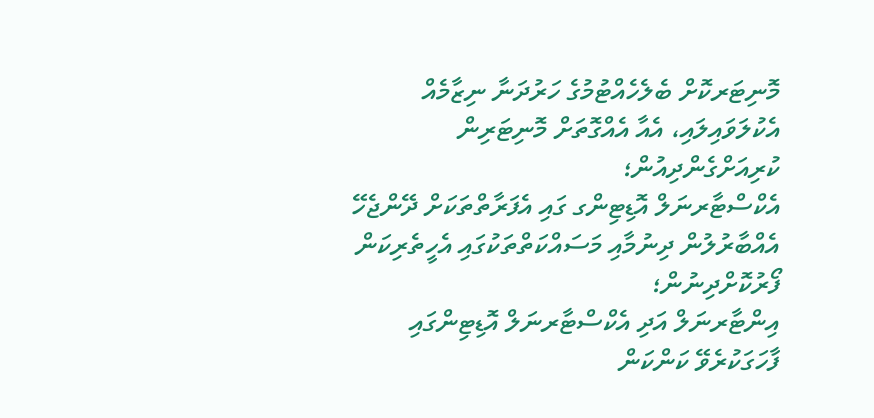މޮނިޓަރކޮށް ބެލެހެއްޓުމުގެ ހަރުދަނާ ނިޒާމެއް އެކުލަވައިލައި، އެއާ އެއްގޮތަށް މޮނިޓަރިން ކުރިއަށްގެންދިއުން؛
އެކްސްޓާރނަލް އޮޑިޓިންގ ގައި އެފަރާތްތަކަށް ދޭންޖެހޭ އެއްބާރުލުން ދިނުމާއި މަސައްކަތްތަކުގައި އެހީތެރިކަން ފޯރުކޮށްދިނުން؛
އިންޓާރނަލް އަދި އެކްސްޓާރނަލް އޮޑިޓިންގައި ފާހަގަކުރެވޭ ކަންކަން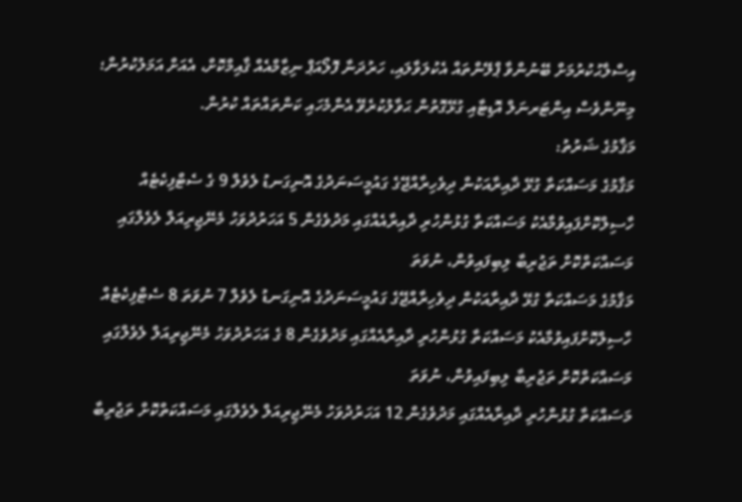އިސްލާޙުކުރުމަށް ބޭނުންވާ ޕްލޭންތައް އެކުލަވާލައި، ހަރުދަނާ ފޮލޯއަޕް ނިޒާމްއެއް ޤާއިމްކޮށް، އެއަށް އަމަލުކުރުން؛
މިނޫންވެސް އިންޓަރނަލް އޮޑިޓާއި ގުޅޭގޮތުން ޙަވާލުކުރެވޭ އެންމެހައި ކަންތައްތައް ކުރުން.
މަޤާމުގެ ޝަރުތު:
މަޤާމުގެ މަސައްކަތާ ގުޅޭ ދާއިރާއަކުން ދިވެހިރާއްޖޭގެ ގައުމީސަނަދުގެ އޮނިގަނޑު ލެވެލް 9 ގެ ސެޓްފިކެޓެއް ހާސިލްކޮށްފައިވުމާއެކު މަސައްކަތާ ގުޅުންހުރި ދާއިރާއެއްގައި މަދުވެގެން 5 އަހަރުދުވަހު މެނޭޖިރިއަލް ލެވެލްގައި މަސައްކަތްކޮށް ތަޖުރިބާ ލިބިފައިވުން، ނުވަތަ
މަޤާމުގެ މަސައްކަތާ ގުޅޭ ދާއިރާއަކުން ދިވެހިރާއްޖޭގެ ގައުމީސަނަދުގެ އޮނިގަނޑު ލެވެލް 7 ނުވަތަ 8 ސެޓްފިކެޓެއް ހާސިލްކޮށްފައިވުމާއެކު މަސައްކަތާ ގުޅުންހުރި ދާއިރާއެއްގައި މަދުވެގެން 8 ގެ އަހަރުދުވަހު މެނޭޖިރިއަލް ލެވެލްގައި މަސައްކަތްކޮށް ތަޖުރިބާ ލިބިފައިވުން، ނުވަތަ
މަސައްކަތާ ގުޅުންހުރި ދާއިރާއެއްގައި މަދުވެގެން 12 އަހަރުދުވަހު މެނޭޖިރިއަލް ލެވެލްގައި މަސައްކަތްކޮށް ތަޖުރިބާ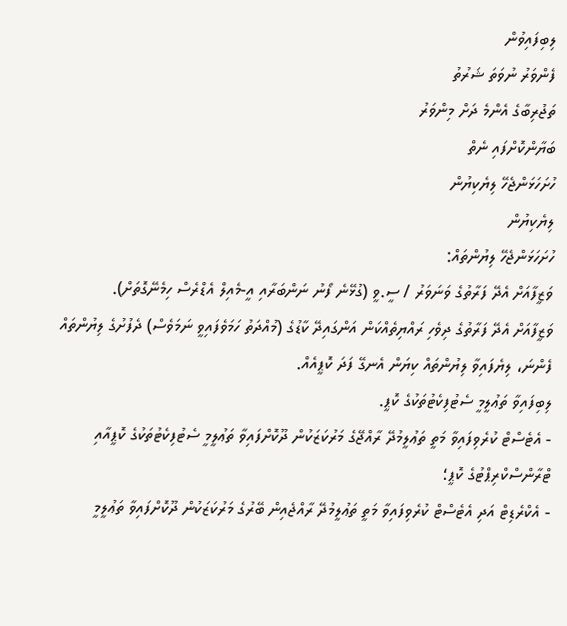ލިބިފައިވުން
ފެންވަރު ނުވަތަ ޝަރުތު
ތަޖުރިބާގެ އެންމެ ދަށް މިންވަރު
ބަޔާންކޮށްފައި ނެތް
ހުށަހަޅަންޖެހޭ ލިޔެކިޔުން
ލިޔެކިޔުން
ހުށަހަޅަންޖެހޭ ލިޔުންތައް:
ވަޒީފާއަށް އެދޭ ފަރާތުގެ ވަނަވަރު / ސީ.ވީ (ގުޅޭނެ ފޯނު ނަންބަރާއި އީ-މެއިލް އެޑްރެސް ހިމެނޭގޮތަށް).
ވަޒީފާއަށް އެދޭ ފަރާތުގެ ދިވެހި ރައްޔިތެއްކަން އަންގައިދޭ ކާޑުގެ (މުއްދަތު ހަމަވެފައިވީ ނަމަވެސް) ދެފުށުގެ ލިޔުންތައް ފެންނަ، ލިޔެފައިވާ ލިޔުންތައް ކިޔަން އެނގޭ ފަދަ ކޮޕީއެއް.
ލިބިފައިވާ ތަޢުލީމީ ސެޓުފިކެޓުތަކުގެ ކޮޕީ.
- އެޓެސްޓް ކުރެވިފައިވާ މަތީ ތަޢުލީމުދޭ ރާއްޖޭގެ މަރުކަޒަކުން ދޫކޮށްފައިވާ ތަޢުލީމީ ސެޓުފިކެޓުތަކުގެ ކޮޕީއާއި ޓްރާންސްކްރިޕްޓުގެ ކޮޕީ؛
- އެކްރެޑިޓް އަދި އެޓެސްޓް ކުރެވިފައިވާ މަތީ ތަޢުލީމުދޭ ރާއްޖެއިން ބޭރުގެ މަރުކަޒަކުން ދޫކޮށްފައިވާ ތަޢުލީމީ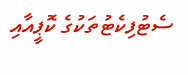ސެޓުފިކެޓުތަކުގެ ކޮޕީއާއި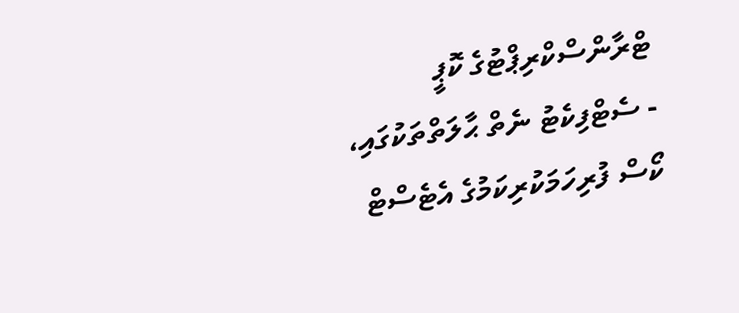ޓްރާންސްކްރިޕްޓުގެ ކޮޕީ
- ސެޓްފިކެޓު ނެތް ޙާލަތްތަކުގައި، ކޯސް ފުރިހަމަކުރިކަމުގެ އެޓެސްޓް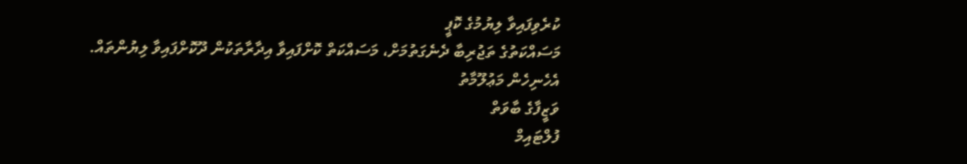ކުރެވިފައިވާ ލިޔުމުގެ ކޮޕީ
މަސައްކަތުގެ ތަޖުރިބާ ދެނެގަތުމަށް، މަސައްކަތް ކޮށްފައިވާ އިދާރާތަކުން ދޫކޮށްފައިވާ ލިޔުންތައް.
އެހެނިހެން މަޢުލޫމާތު
ވަޒީފާގެ ބާވަތް
ފުލްޓައިމް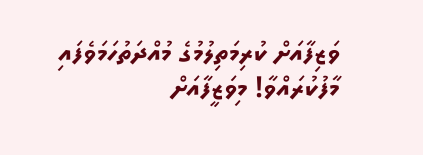ވަޒިފާއަށް ކުރިމަތިލުމުގެ މުއްދަތުހަމަވެފައި
މާފުކުރައްވާ! މިވަޒީފާއަށް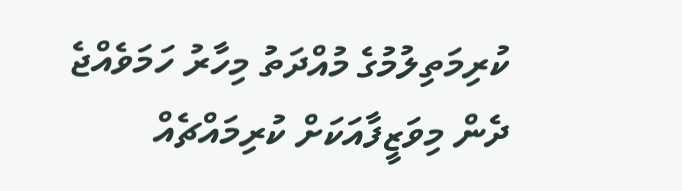ކުރިމަތިލުމުގެ މުއްދަތު މިހާރު ހަމަވެއްޖެ
ދެން މިވަޒީފާއަކަށް ކުރިމައްޗެއް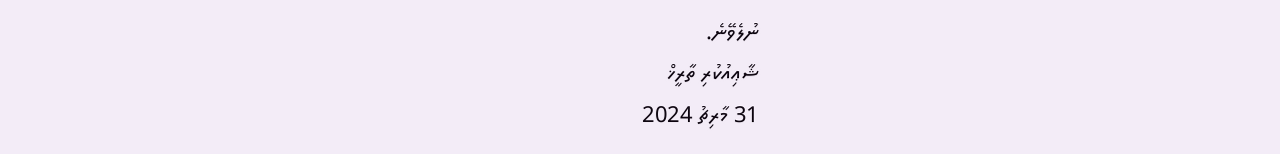ނުލެވޭނެ.
ޝާޢިއުކުރި ތާރީޚް
31 މާރިޗު 2024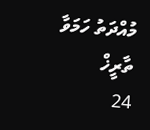މުއްދަތު ހަމަވާ ތާރީޚް
24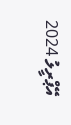އޭޕްރީލު 2024